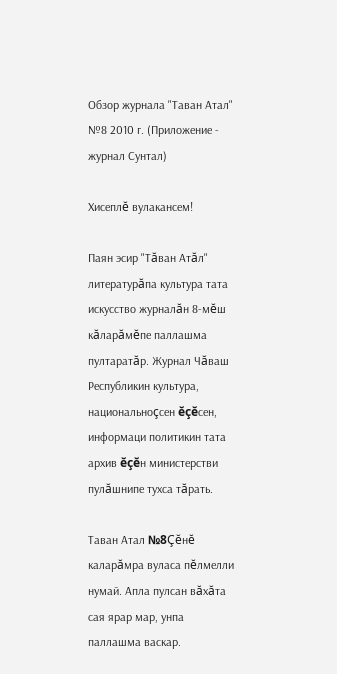Обзор журнала "Таван Атал" №8 2010 г. (Приложение - журнал Сунтал)

Хисеплĕ вулакансем!

Паян эсир "Тăван Атăл" литературăпа культура тата искусство журналăн 8-мĕш кăларăмĕпе паллашма пултаратăр. Журнал Чăваш Республикин культура, национальноçсен ĕçĕсен, информаци политикин тата архив ĕçĕн министерстви пулăшнипе тухса тăрать.

Таван Атал №8Çĕнĕ каларăмра вуласа пĕлмелли нумай. Апла пулсан вăхăта сая ярар мар, унпа паллашма васкар.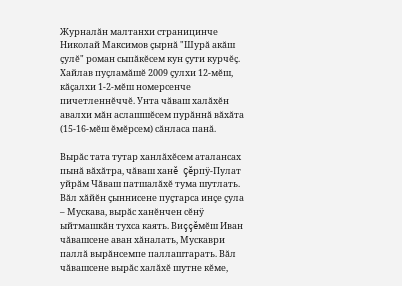Журналăн малтанхи страницинче Николай Максимов çырнă "Шурă акăш çулĕ" роман сыпăкĕсем кун çути курчĕç. Хайлав пуçламăшĕ 2009 çулхи 12-мĕш, кăçалхи 1-2-мĕш номерсенче пичетленнĕччĕ. Унта чăваш халăхĕн авалхи мăн аслашшĕсем пурăннă вăхăта (15-16-мĕш ĕмĕрсем) сăнласа панă.

Вырăс тата тутар ханлăхĕсем аталансах пынă вăхăтра, чăваш ханĕ Çĕрпÿ-Пулат уйрăм Чăваш патшалăхĕ тума шутлать. Вăл хăйĕн çыннисене пуçтарса инçе çула – Мускава, вырăс ханĕнчен сĕнÿ ыйтмашкăн тухса каять. Виççĕмĕш Иван чăвашсене аван хăналать, Мускаври паллă вырăнсемпе паллаштарать. Вăл чăвашсене вырăс халăхĕ шутне кĕме,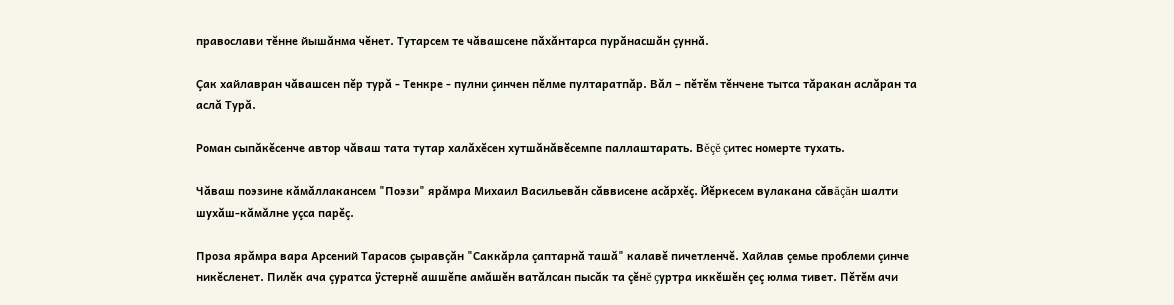православи тĕнне йышăнма чĕнет. Тутарсем те чăвашсене пăхăнтарса пурăнасшăн çуннă.

Çак хайлавран чăвашсен пĕр турă - Тенкре - пулни çинчен пĕлме пултаратпăр. Вăл – пĕтĕм тĕнчене тытса тăракан аслăран та аслă Турă.

Роман сыпăкĕсенче автор чăваш тата тутар халăхĕсен хутшăнăвĕсемпе паллаштарать. Вĕçĕ çитес номерте тухать.

Чăваш поэзине кăмăллакансем "Поэзи" ярăмра Михаил Васильевăн сăввисене асăрхĕç. Йĕркесем вулакана сăвăçăн шалти шухăш-кăмăлне уçса парĕç.

Проза ярăмра вара Арсений Тарасов çыравçăн "Саккăрла çаптарнă ташă" калавĕ пичетленчĕ. Хайлав çемье проблеми çинче никĕсленет. Пилĕк ача çуратса ÿстернĕ ашшĕпе амăшĕн ватăлсан пысăк та çĕнĕ çуртра иккĕшĕн çеç юлма тивет. Пĕтĕм ачи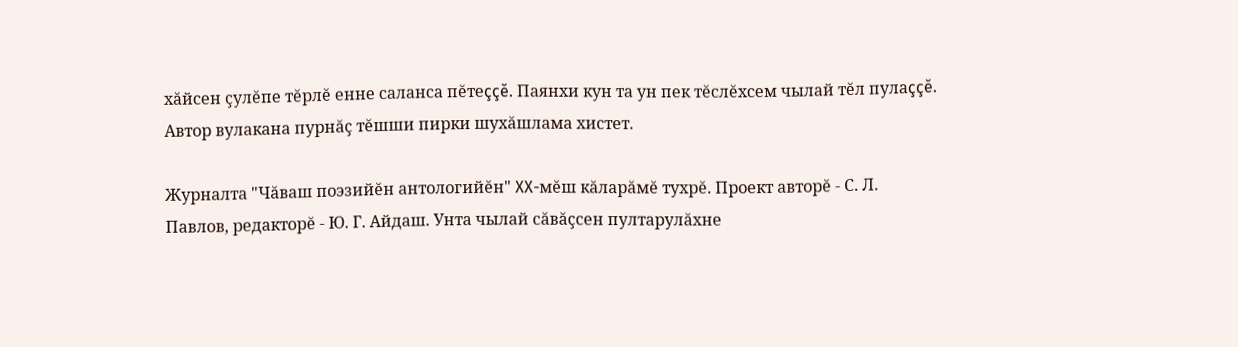хăйсен çулĕпе тĕрлĕ енне саланса пĕтеççĕ. Паянхи кун та ун пек тĕслĕхсем чылай тĕл пулаççĕ. Автор вулакана пурнăç тĕшши пирки шухăшлама хистет.

Журналта "Чăваш поэзийĕн антологийĕн" XX-мĕш кăларăмĕ тухрĕ. Проект авторĕ - С. Л. Павлов, редакторĕ - Ю. Г. Айдаш. Унта чылай сăвăçсен пултарулăхне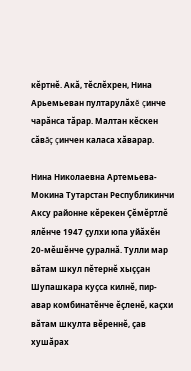кĕртнĕ. Акă, тĕслĕхрен, Нина Арьемьеван пултарулăхĕ çинче чарăнса тăрар. Малтан кĕскен сăвăç çинчен каласа хăварар.

Нина Николаевна Артемьева-Мокина Тутарстан Республикинчи Аксу районне кĕрекен Çĕмĕртлĕ ялĕнче 1947 çулхи юпа уйăхĕн 20-мĕшĕнче çуралнă. Тулли мар вăтам шкул пĕтернĕ хыççан Шупашкара куçса килнĕ, пир-авар комбинатĕнче ĕçленĕ, каçхи вăтам шкулта вĕреннĕ, çав хушăрах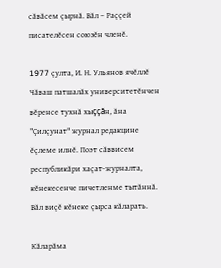сăвăсем çырнă. Вăл – Раççей писателĕсен союзĕн членĕ.

1977 çулта, И. Н. Ульянов ячĕллĕ Чăваш патшалăх университетĕнчен вĕренсе тухнă хыççăн, ăна "Çилçунат" журнал редакцине ĕçлеме илнĕ. Поэт сăввисем республикăри хаçат-журналта, кĕнекесенче пичетленме тытăннă. Вăл виçĕ кĕнеке çырса кăларать.

Кăларăма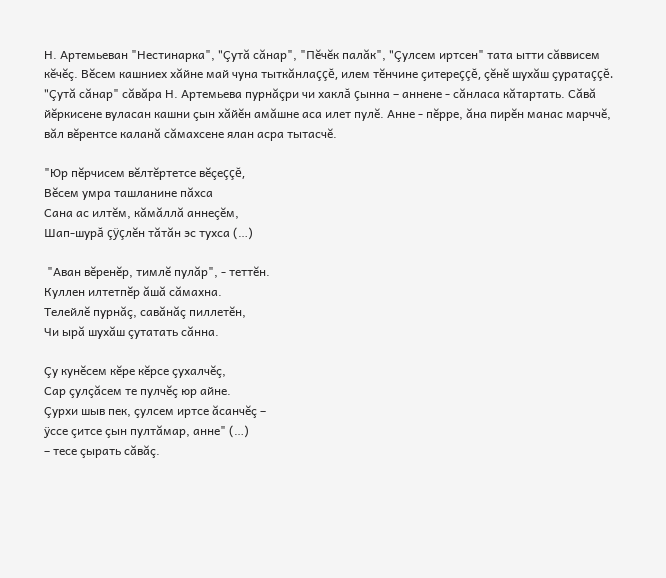Н. Артемьеван "Нестинарка", "Çутă сăнар", "Пĕчĕк палăк", "Çулсем иртсен" тата ытти сăввисем кĕчĕç. Вĕсем кашниех хăйне май чуна тыткăнлаççĕ, илем тĕнчине çитереççĕ, çĕнĕ шухăш çуратаççĕ. "Çутă сăнар" сăвăра Н. Артемьева пурнăçри чи хаклă çынна – аннене - сăнласа кăтартать. Сăвă йĕркисене вуласан кашни çын хăйĕн амăшне аса илет пулĕ. Анне - пĕрре, ăна пирĕн манас марччĕ, вăл вĕрентсе каланă сăмахсене ялан асра тытасчĕ.

"Юр пĕрчисем вĕлтĕртетсе вĕçеççĕ,
Вĕсем умра ташланине пăхса
Сана ас илтĕм, кăмăллă аннеçĕм,
Шап-шурă çÿçлĕн тăтăн эс тухса (…)

 "Аван вĕренĕр, тимлĕ пулăр", - теттĕн.
Куллен илтетпĕр ăшă сăмахна.
Телейлĕ пурнăç, савăнăç пиллетĕн,
Чи ырă шухăш çутатать сăнна.

Çу кунĕсем кĕре кĕрсе çухалчĕç,
Сар çулçăсем те пулчĕç юр айне.
Çурхи шыв пек, çулсем иртсе ăсанчĕç –
ÿссе çитсе çын пултăмар, анне" (…)
– тесе çырать сăвăç.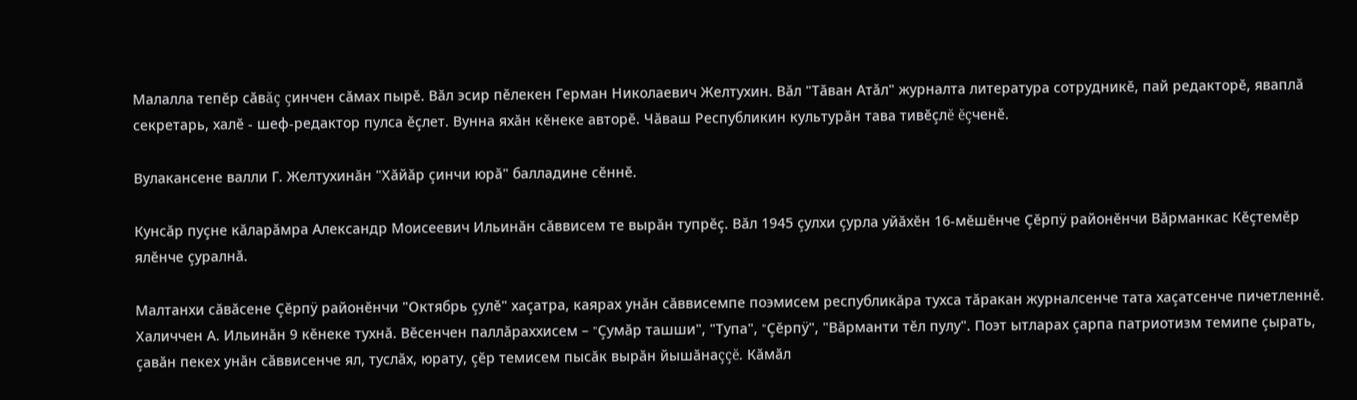Малалла тепĕр сăвăç çинчен сăмах пырĕ. Вăл эсир пĕлекен Герман Николаевич Желтухин. Вăл "Тăван Атăл" журналта литература сотрудникĕ, пай редакторĕ, яваплă секретарь, халĕ - шеф-редактор пулса ĕçлет. Вунна яхăн кĕнеке авторĕ. Чăваш Республикин культурăн тава тивĕçлĕ ĕçченĕ.

Вулакансене валли Г. Желтухинăн "Хăйăр çинчи юрă" балладине сĕннĕ.

Кунсăр пуçне кăларăмра Александр Моисеевич Ильинăн сăввисем те вырăн тупрĕç. Вăл 1945 çулхи çурла уйăхĕн 16-мĕшĕнче Çĕрпÿ районĕнчи Вăрманкас Кĕçтемĕр ялĕнче çуралнă.

Малтанхи сăвăсене Çĕрпÿ районĕнчи "Октябрь çулĕ" хаçатра, каярах унăн сăввисемпе поэмисем республикăра тухса тăракан журналсенче тата хаçатсенче пичетленнĕ. Халиччен А. Ильинăн 9 кĕнеке тухнă. Вĕсенчен паллăраххисем – "Çумăр ташши", "Тупа", "Çĕрпÿ", "Вăрманти тĕл пулу". Поэт ытларах çарпа патриотизм темипе çырать, çавăн пекех унăн сăввисенче ял, туслăх, юрату, çĕр темисем пысăк вырăн йышăнаççĕ. Кăмăл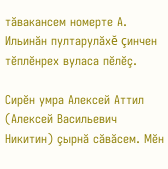тăвакансем номерте А. Ильинăн пултарулăхĕ çинчен тĕплĕнрех вуласа пĕлĕç.

Сирĕн умра Алексей Аттил (Алексей Васильевич Никитин) çырнă сăвăсем. Мĕн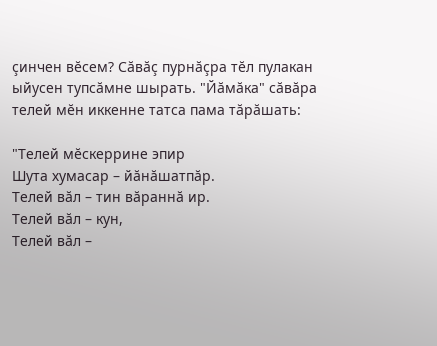çинчен вĕсем? Сăвăç пурнăçра тĕл пулакан ыйусен тупсăмне шырать. "Йăмăка" сăвăра телей мĕн иккенне татса пама тăрăшать:

"Телей мĕскеррине эпир
Шута хумасар – йăнăшатпăр.
Телей вăл – тин вăраннă ир.
Телей вăл – кун,
Телей вăл –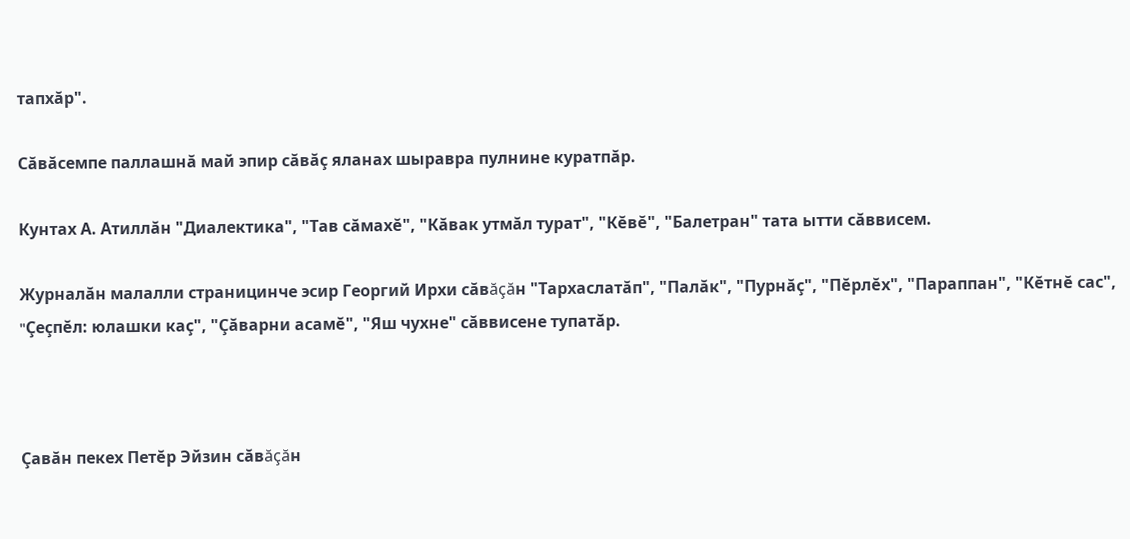тапхăр".

Сăвăсемпе паллашнă май эпир сăвăç яланах шыравра пулнине куратпăр.

Кунтах А. Атиллăн "Диалектика", "Тав сăмахĕ", "Кăвак утмăл турат", "Кĕвĕ", "Балетран" тата ытти сăввисем.

Журналăн малалли страницинче эсир Георгий Ирхи сăвăçăн "Тархаслатăп", "Палăк", "Пурнăç", "Пĕрлĕх", "Параппан", "Кĕтнĕ сас", "Çеçпĕл: юлашки каç", "Çăварни асамĕ", "Яш чухне" сăввисене тупатăр.



Çавăн пекех Петĕр Эйзин сăвăçăн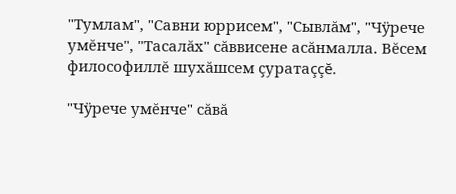"Тумлам", "Савни юррисем", "Сывлăм", "Чÿрече умĕнче", "Тасалăх" сăввисене асăнмалла. Вĕсем философиллĕ шухăшсем çуратаççĕ.

"Чÿрече умĕнче" сăвă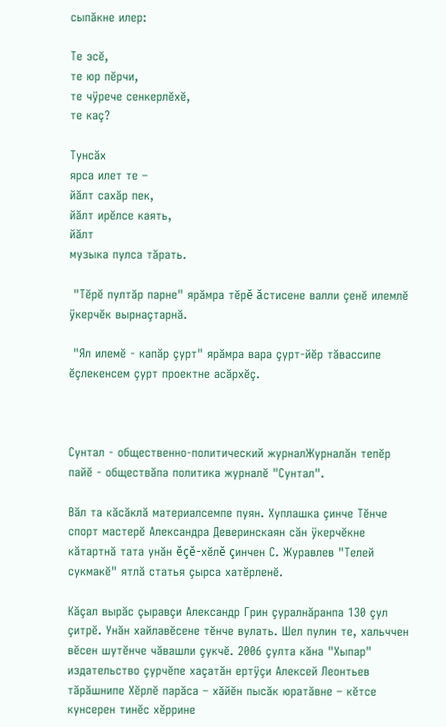сыпăкне илер:

Те эсĕ,
те юр пĕрчи,
те чÿрече сенкерлĕхĕ,
те каç?

Тунсăх
ярса илет те –
йăлт сахăр пек,
йăлт ирĕлсе каять,
йăлт
музыка пулса тăрать.

 "Тĕрĕ пултăр парне" ярăмра тĕрĕ ăстисене валли çенĕ илемлĕ ÿкерчĕк вырнаçтарнă.

 "Ял илемĕ - капăр çурт" ярăмра вара çурт-йĕр тăвассипе ĕçлекенсем çурт проектне асăрхĕç.



Сунтал - общественно-политический журналЖурналăн тепĕр пайĕ - обществăпа политика журналĕ "Сунтал".

Вăл та кăсăклă материалсемпе пуян. Хуплашка çинче Тĕнче спорт мастерĕ Александра Деверинскаян сăн ÿкерчĕкне кăтартнă тата унăн ĕçĕ-хĕлĕ çинчен С. Журавлев "Телей сукмакĕ" ятлă статья çырса хатĕрленĕ.

Кăçал вырăс çыравçи Александр Грин çуралнăранпа 130 çул çитрĕ. Унăн хайлавĕсене тĕнче вулать. Шел пулин те, хальччен вĕсен шутĕнче чăвашли çукчĕ. 2006 çулта кăна "Хыпар" издательство çурчĕпе хаçатăн ертÿçи Алексей Леонтьев тăрăшнипе Хĕрлĕ парăса – хăйĕн пысăк юратăвне – кĕтсе кунсерен тинĕс хĕррине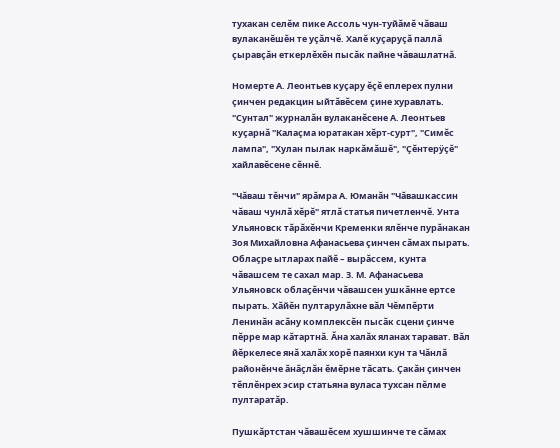тухакан селĕм пике Ассоль чун-туйăмĕ чăваш вулаканĕшĕн те уçăлчĕ. Халĕ куçаруçă паллă çыравçăн еткерлĕхĕн пысăк пайне чăвашлатнă.

Номерте А. Леонтьев куçару ĕçĕ еплерех пулни çинчен редакцин ыйтăвĕсем çине хуравлать. "Сунтал" журналăн вулаканĕсене А. Леонтьев куçарнă "Калаçма юратакан хĕрт-сурт", "Симĕс лампа", "Хулан пылак наркăмăшĕ", "Çĕнтерÿçĕ" хайлавĕсене сĕннĕ.

"Чăваш тĕнчи" ярăмра А. Юманăн "Чăвашкассин чăваш чунлă хĕрĕ" ятлă статья пичетленчĕ. Унта Ульяновск тăрăхĕнчи Кременки ялĕнче пурăнакан Зоя Михайловна Афанасьева çинчен сăмах пырать. Облаçре ытларах пайĕ – вырăссем, кунта чăвашсем те сахал мар. З. М. Афанасьева Ульяновск облаçĕнчи чăвашсен ушкăнне ертсе пырать. Хăйĕн пултарулăхне вăл Чĕмпĕрти Ленинăн асăну комплексĕн пысăк сцени çинче пĕрре мар кăтартнă. Ӑна халăх яланах тарават. Вăл йĕркелесе янă халăх хорĕ паянхи кун та Чăнлă районĕнче ăнăçлăн ĕмĕрне тăсать. Çакăн çинчен тĕплĕнрех эсир статьяна вуласа тухсан пĕлме пултаратăр.

Пушкăртстан чăвашĕсем хушшинче те сăмах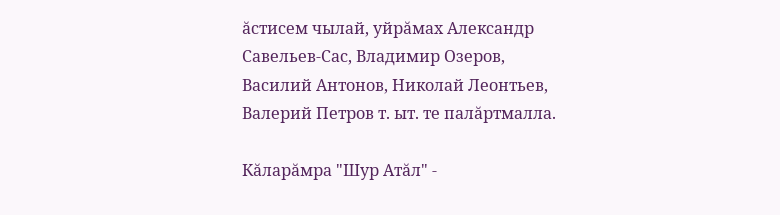ăстисем чылай, уйрăмах Александр Савельев-Сас, Владимир Озеров, Василий Антонов, Николай Леонтьев, Валерий Петров т. ыт. те палăртмалла.

Кăларăмра "Шур Атăл" -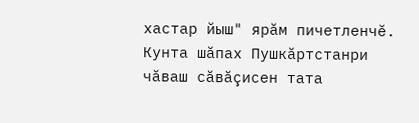хастар йыш" ярăм пичетленчĕ. Кунта шăпах Пушкăртстанри чăваш сăвăçисен тата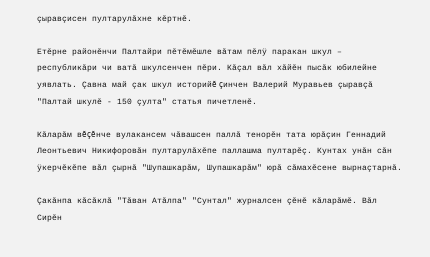çыравçисен пултарулăхне кĕртнĕ.

Етĕрне районĕнчи Палтайри пĕтĕмĕшле вăтам пĕлÿ паракан шкул – республикăри чи ватă шкулсенчен пĕри. Кăçал вăл хăйĕн пысăк юбилейне уявлать. Çавна май çак шкул историйĕ çинчен Валерий Муравьев çыравçă "Палтай шкулĕ - 150 çулта" статья пичетленĕ.

Кăларăм вĕçĕнче вулакансем чăвашсен паллă тенорĕн тата юрăçин Геннадий Леонтьевич Никифоровăн пултарулăхĕпе паллашма пултарĕç. Кунтах унăн сăн ÿкерчĕкĕпе вăл çырнă "Шупашкарăм, Шупашкарăм" юрă сăмахĕсене вырнаçтарнă.

Çакăнпа кăсăклă "Тăван Атăлпа" "Сунтал" журналсен çĕнĕ кăларăмĕ. Вăл Сирĕн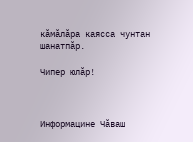кăмăлăра каясса чунтан шанатпăр.

Чипер юлăр!



Информацине Чăваш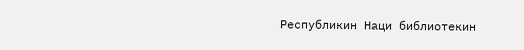Республикин Наци библиотекин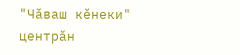"Чăваш кĕнеки" центрăн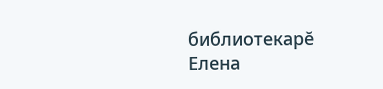библиотекарĕ
Елена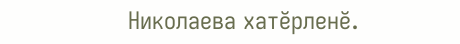Николаева хатĕрленĕ.